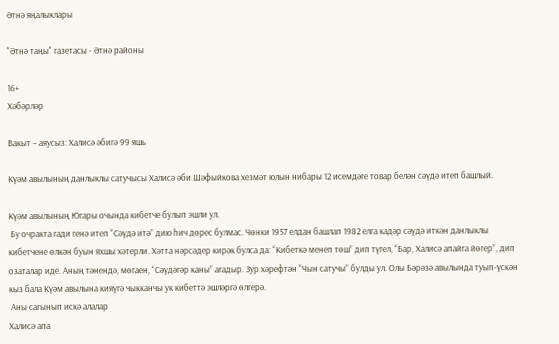Әтнә яңалыклары

"Әтнә таңы" газетасы - Әтнә районы

16+
Хәбәрләр

Вакыт – аяусыз: Халисә әбигә 99 яшь

Күәм авылының данлыклы сатучысы Халисә әби Шәфыйкова хезмәт юлын нибары 12 исемдәге товар белән сәүдә итеп башлый.

Күәм авылының Югары очында кибетче булып эшли ул.
 Бу очракта гади генә итеп “Сәүдә итә” дию һич дөрес булмас. Чөнки 1957 елдан башлап 1982 елга кадәр сәүдә иткән данлыклы кибетчене өлкән буын яхшы хәтерли. Хәтта нәрсәдер кирәк булса да: “Кибеткә менеп төш” дип түгел, “Бар, Халисә апайга йөгер”, дип озаталар иде. Аның тәнендә, мөгаен, “Сәүдәгәр каны” агадыр. Зур хәрефтән “Чын сатучы” булды ул. Олы Бәрәзә авылында туып-үскән кыз бала Күәм авылына кияүгә чыкканчы ук кибеттә эшләргә өлгерә.
 Аны сагынып искә алалар
Халисә апа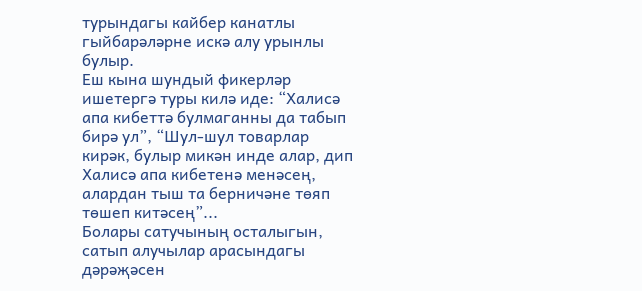турындагы кайбер канатлы гыйбарәләрне искә алу урынлы булыр.
Еш кына шундый фикерләр ишетергә туры килә иде: “Халисә апа кибеттә булмаганны да табып бирә ул”, “Шул-шул товарлар кирәк, булыр микән инде алар, дип Халисә апа кибетенә менәсең, алардан тыш та берничәне төяп төшеп китәсең”...
Болары сатучының осталыгын, сатып алучылар арасындагы дәрәҗәсен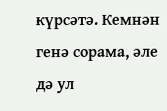күрсәтә. Кемнән генә сорама, әле дә ул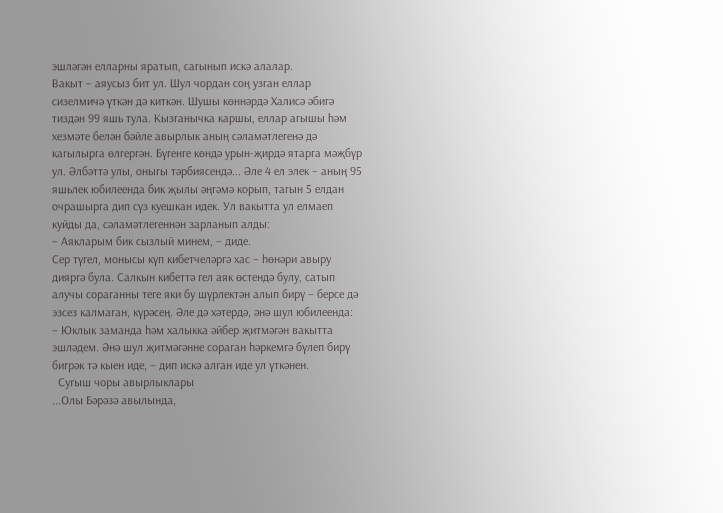эшләгән елларны яратып, сагынып искә алалар.
Вакыт – аяусыз бит ул. Шул чордан соң узган еллар сизелмичә үткән дә киткән. Шушы көннәрдә Халисә әбигә тиздән 99 яшь тула. Кызганычка каршы, еллар агышы һәм хезмәте белән бәйле авырлык аның сәламәтлегенә дә кагылырга өлгергән. Бүгенге көндә урын-җирдә ятарга мәҗбүр ул. Әлбәттә улы, оныгы тәрбиясендә... Әле 4 ел элек – аның 95 яшьлек юбилеенда бик җылы әңгәмә корып, тагын 5 елдан очрашырга дип сүз куешкан идек. Ул вакытта ул елмаеп куйды да, сәламәтлегеннән зарланып алды:
– Аякларым бик сызлый минем, – диде.
Сер түгел, монысы күп кибетчеләргә хас – һөнәри авыру дияргә була. Салкын кибеттә гел аяк өстендә булу, сатып алучы сораганны теге яки бу шүрлектән алып бирү – берсе дә эзсез калмаган, күрәсең. Әле дә хәтердә, әнә шул юбилеенда:
– Юклык заманда һәм халыкка әйбер җитмәгән вакытта эшләдем. Әнә шул җитмәгәнне сораган һәркемгә бүлеп бирү бигрәк тә кыен иде, – дип искә алган иде ул үткәнен.
  Сугыш чоры авырлыклары
...Олы Бәрәзә авылында,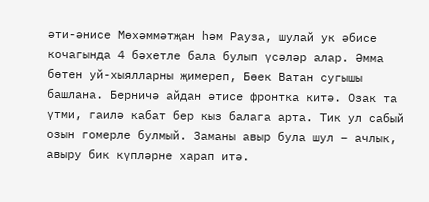әти-әнисе Мөхәммәтҗан һәм Рауза, шулай ук әбисе кочагында 4 бәхетле бала булып үсәләр алар. Әмма бөтен уй-хыялларны җимереп, Бөек Ватан сугышы башлана. Берничә айдан әтисе фронтка китә. Озак та үтми, гаилә кабат бер кыз балага арта. Тик ул сабый озын гомерле булмый. Заманы авыр була шул – ачлык, авыру бик күпләрне харап итә.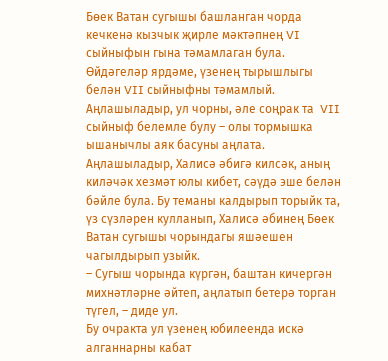Бөек Ватан сугышы башланган чорда кечкенә кызчык җирле мәктәпнең VI сыйныфын гына тәмамлаган була. Өйдәгеләр ярдәме, үзенең тырышлыгы белән VII сыйныфны тәмамлый. Аңлашыладыр, ул чорны, әле соңрак та  VII сыйныф белемле булу – олы тормышка ышанычлы аяк басуны аңлата. Аңлашыладыр, Халисә әбигә килсәк, аның киләчәк хезмәт юлы кибет, сәүдә эше белән бәйле була. Бу теманы калдырып торыйк та, үз сүзләрен кулланып, Халисә әбинең Бөек Ватан сугышы чорындагы яшәешен чагылдырып узыйк.
– Сугыш чорында күргән, баштан кичергән михнәтләрне әйтеп, аңлатып бетерә торган түгел, – диде ул.
Бу очракта ул үзенең юбилеенда искә алганнарны кабат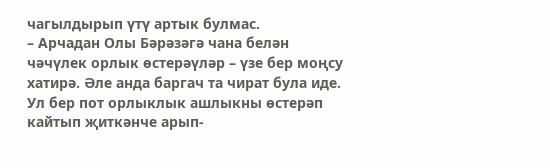чагылдырып үтү артык булмас.
– Арчадан Олы Бәрәзәгә чана белән чәчүлек орлык өстерәүләр – үзе бер моңсу хатирә. Әле анда баргач та чират була иде. Ул бер пот орлыклык ашлыкны өстерәп кайтып җиткәнче арып-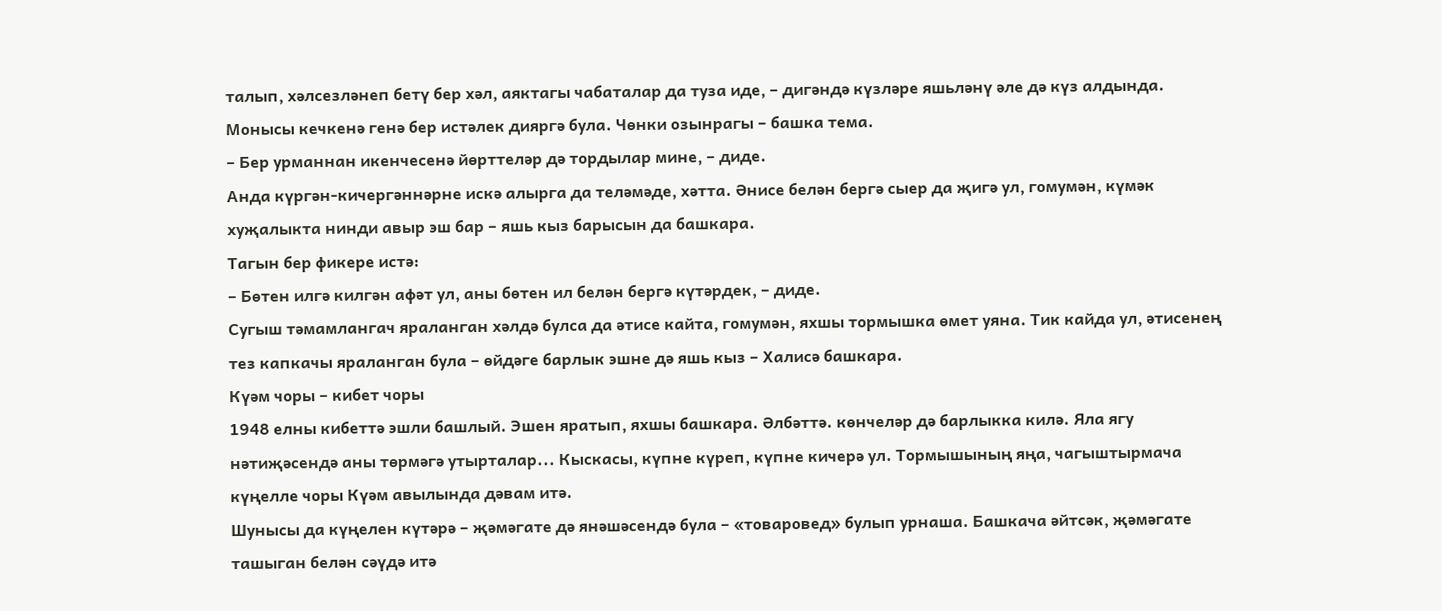талып, хәлсезләнеп бетү бер хәл, аяктагы чабаталар да туза иде, – дигәндә күзләре яшьләнү әле дә күз алдында.
Монысы кечкенә генә бер истәлек дияргә була. Чөнки озынрагы – башка тема.
– Бер урманнан икенчесенә йөрттеләр дә тордылар мине, – диде.
Анда күргән-кичергәннәрне искә алырга да теләмәде, хәтта. Әнисе белән бергә сыер да җигә ул, гомумән, күмәк хуҗалыкта нинди авыр эш бар – яшь кыз барысын да башкара.
Тагын бер фикере истә:
– Бөтен илгә килгән афәт ул, аны бөтен ил белән бергә күтәрдек, – диде.
Сугыш тәмамлангач яраланган хәлдә булса да әтисе кайта, гомумән, яхшы тормышка өмет уяна. Тик кайда ул, әтисенең тез капкачы яраланган була – өйдәге барлык эшне дә яшь кыз – Халисә башкара.
Күәм чоры – кибет чоры
1948 елны кибеттә эшли башлый. Эшен яратып, яхшы башкара. Әлбәттә. көнчеләр дә барлыкка килә. Яла ягу нәтиҗәсендә аны төрмәгә утырталар... Кыскасы, күпне күреп, күпне кичерә ул. Тормышының яңа, чагыштырмача күңелле чоры Күәм авылында дәвам итә.
Шунысы да күңелен күтәрә – җәмәгате дә янәшәсендә була – «товаровед» булып урнаша. Башкача әйтсәк, җәмәгате ташыган белән сәүдә итә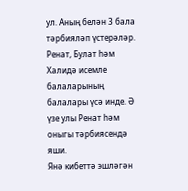ул. Аның белән 3 бала тәрбияләп үстерәләр. Ренат, Булат һәм Халидә исемле балаларының балалары үсә инде. Ә үзе улы Ренат һәм оныгы тәрбиясендә яши.
Янә кибеттә эшләгән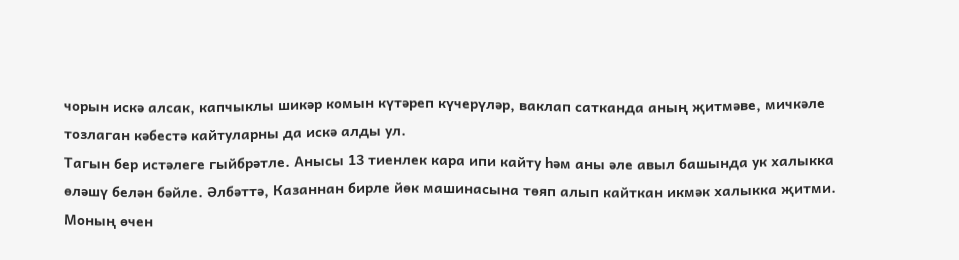чорын искә алсак, капчыклы шикәр комын күтәреп күчерүләр, ваклап сатканда аның җитмәве, мичкәле тозлаган кәбестә кайтуларны да искә алды ул.
Тагын бер истәлеге гыйбрәтле. Анысы 13 тиенлек кара ипи кайту һәм аны әле авыл башында ук халыкка өләшү белән бәйле. Әлбәттә, Казаннан бирле йөк машинасына төяп алып кайткан икмәк халыкка җитми. Моның өчен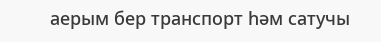аерым бер транспорт һәм сатучы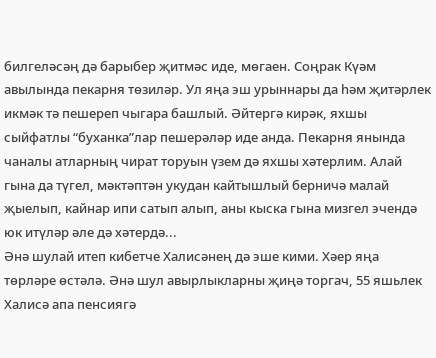билгеләсәң дә барыбер җитмәс иде, мөгаен. Соңрак Күәм авылында пекарня төзиләр. Ул яңа эш урыннары да һәм җитәрлек икмәк тә пешереп чыгара башлый. Әйтергә кирәк, яхшы сыйфатлы “буханка”лар пешерәләр иде анда. Пекарня янында чаналы атларның чират торуын үзем дә яхшы хәтерлим. Алай гына да түгел, мәктәптән укудан кайтышлый берничә малай җыелып, кайнар ипи сатып алып, аны кыска гына мизгел эчендә юк итүләр әле дә хәтердә...
Әнә шулай итеп кибетче Халисәнең дә эше кими. Хәер яңа төрләре өстәлә. Әнә шул авырлыкларны җиңә торгач, 55 яшьлек Халисә апа пенсиягә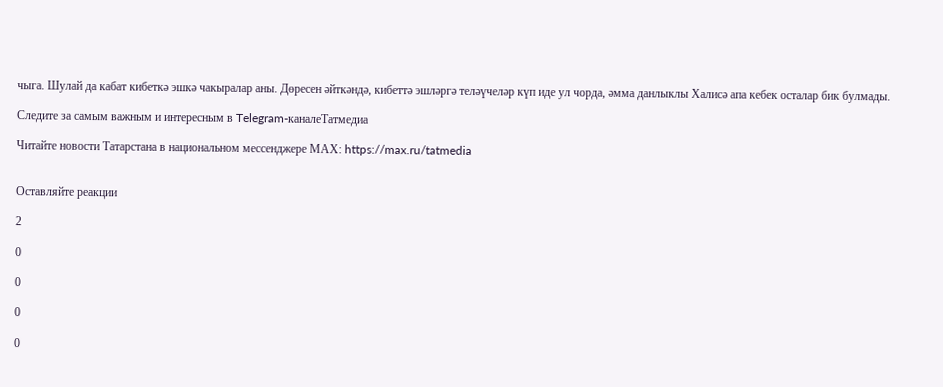чыга. Шулай да кабат кибеткә эшкә чакыралар аны. Дөресен әйткәндә, кибеттә эшләргә теләүчеләр күп иде ул чорда, әмма данлыклы Халисә апа кебек осталар бик булмады.

Следите за самым важным и интересным в Telegram-каналеТатмедиа

Читайте новости Татарстана в национальном мессенджере MАХ: https://max.ru/tatmedia


Оставляйте реакции

2

0

0

0

0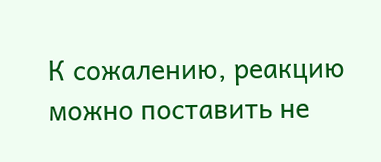К сожалению, реакцию можно поставить не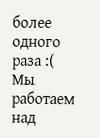более одного раза :(
Мы работаем над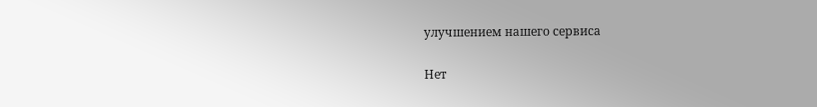улучшением нашего сервиса

Нет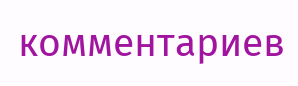комментариев